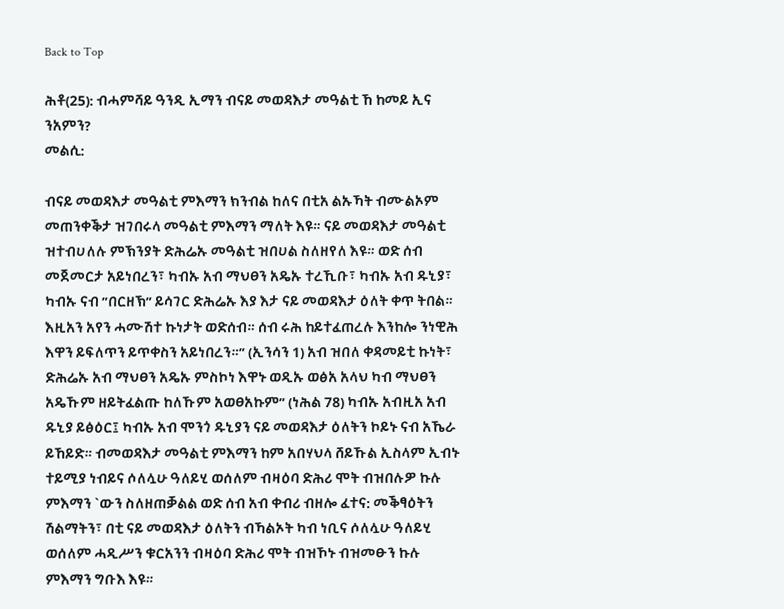Back to Top

ሕቶ(25): ብሓምሻይ ዓንዲ ኢማን ብናይ መወዳእታ መዓልቲ ኸ ከመይ ኢና ንአምን?
መልሲ:

ብናይ መወዳእታ መዓልቲ ምእማን ክንብል ከለና በቲአ ልኡኻት ብሙልኦም መጠንቀቕታ ዝገበሩላ መዓልቲ ምእማን ማለት እዩ። ናይ መወዳእታ መዓልቲ ዝተብሀለሉ ምኽንያት ድሕሬኡ መዓልቲ ዝበሀል ስለዘየለ እዩ። ወድ ሰብ መጀመርታ አይነበረን፣ ካብኡ አብ ማህፀን አዴኡ ተረኺቡ፣ ካብኡ አብ ዱኒያ፣ ካብኡ ናብ ”በርዘኽ” ይሳገር ድሕሬኡ እያ እታ ናይ መወዳእታ ዕለት ቀጥ ትበል። እዚአን አየን ሓሙሽተ ኩነታት ወድሰብ። ሰብ ሩሕ ከይተፈጠረሉ እንከሎ ንነዊሕ እዋን ይፍለጥን ይጥቀስን አይነበረን።” (ኢንሳን 1) አብ ዝበለ ቀዳመይቲ ኩነት፣ ድሕሬኡ አብ ማህፀን አዴኡ ምስኮነ እዋኑ ወዲኡ ወፅአ አላህ ካብ ማህፀን አዴኹም ዘይትፈልጡ ከለኹም አወፀአኩም” (ነሕል 78) ካብኡ አብዚአ አብ ዱኒያ ይፅዕር፤ ካብኡ አብ ሞንጎ ዱኒያን ናይ መወዳእታ ዕለትን ኮይኑ ናብ አኼራ ይኸይድ። ብመወዳእታ መዓልቲ ምእማን ከም አበሃህላ ሸይኹል ኢስላም ኢብኑ ተይሚያ ነብይና ሶለሏሁ ዓለይሂ ወሰለም ብዛዕባ ድሕሪ ሞት ብዝበሉዎ ኩሉ ምእማን `ውን ስለዘጠቓልል ወድ ሰብ አብ ቀብሪ ብዘሎ ፈተና: መቕፃዕትን ሽልማትን፣ በቲ ናይ መወዳእታ ዕለትን ብኻልኦት ካብ ነቢና ሶለሏሁ ዓለይሂ ወሰለም ሓዲሥን ቁርአንን ብዛዕባ ድሕሪ ሞት ብዝኾኑ ብዝመፁን ኩሉ ምእማን ግቡእ እዩ።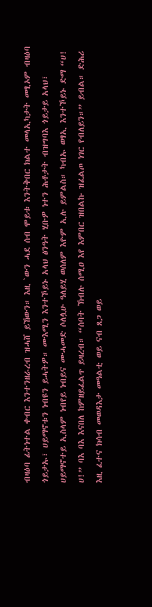ብዛዕባ ፊትነተል ቀብር እንተንዘራረብ ዝሓሸ ይኸውን። እዚ `ውን ሓደ ሰብ ሞይቱ እንትቅበር ክልተ መላኢካታት መፂኦም ብዛዕባ ጎይታኡ፣ ሀይማኖቱን ነብዩን ይሓትዎ። ሙእሚን እንተኾይኑ አላህ ፅንዓት ሂቡዎ ነተን ሕቶታት ብዝግባእ ጎይታይ አላህ፣ ሀይማኖተይ ኢስላም ነብየይ ነብይና ሙሓመድ ሶለሏሁ ዓለይሂ ወሰለም እዮም ኢሉ ይምልስ። ካብኡ ወፃኢ እንተኾይኑ ድማ “ሀ! ሀ!” ባእ ባእ እናበለ ከምዘይፈልጥ ይዛረብ። “ሰባት ኽብሉ ሰሚዐ እየ እምበር ዝበልኩ ዝፈልጦ ነገር የብለይን።” ይብል። ድሕሪ እዚ ፈተና ክሳብ መወዳእታ መዓልቲ ወይ ናብ ጸጋ ወይ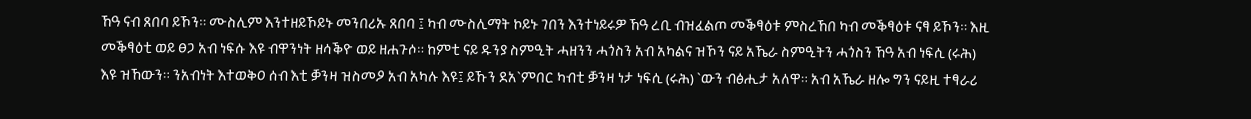ኸዓ ናብ ጸበባ ይኾን። ሙስሊም እንተዘይኾይኑ መንበሪኡ ጸበባ ፤ ካብ ሙስሊማት ኮይኑ ገበን እንተነይሩዎ ኸዓ ረቢ ብዝፈልጦ መቕፃዕቱ ምስረኸበ ካብ መቕፃዕቱ ናፃ ይኾን። እዚ መቕፃዕቲ ወይ ፀጋ አብ ነፍሱ እዩ ብዋንነት ዘሳቕዮ ወይ ዘሐጉሶ። ከምቲ ናይ ዱንያ ስምዒት ሓዘንን ሓጎስን አብ አካልና ዝኾን ናይ አኼራ ስምዒትን ሓጎስን ኸዓ አብ ነፍሲ (ሩሕ) እዩ ዝኸውን። ንአብነት እተወቅዐ ሰብ እቲ ቓንዛ ዝስመዖ አብ አካሉ እዩ፤ ይኹን ደአ`ምበር ካብቲ ቓንዛ ነታ ነፍሲ (ሩሕ) `ውን ብፅሒታ አለዋ። አብ አኼራ ዘሎ ግን ናይዚ ተፃራሪ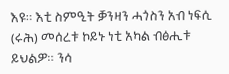እዩ። እቲ ስምዒት ቓንዛን ሓጎስን አብ ነፍሲ (ሩሕ) መሰረቱ ኮይኑ ነቲ አካል ብፅሒቱ ይህልዎ። ንሳ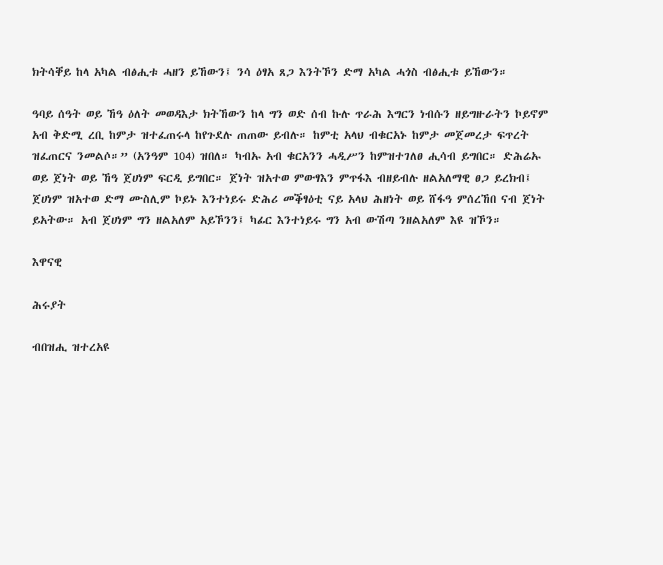ክትሳቐይ ከላ አካል ብፅሒቱ ሓዘን ይኸውን፤ ንሳ ዕፃአ ጸጋ እንትኾን ድማ አካል ሓጎስ ብፅሒቱ ይኸውን።

ዓባይ ሰዓት ወይ ኸዓ ዕለት መወዳእታ ክትኸውን ከላ ግን ወድ ሰብ ኩሉ ጥራሕ እግርን ነብሱን ዘይግዙራትን ኮይኖም አብ ቅድሚ ረቢ ከምታ ዝተፈጠሩላ ከየጉደሉ ጠጠው ይብሉ። ከምቲ አላህ ብቁርአኑ ከምታ መጀመረታ ፍጥረት ዝፈጠርና ንመልሶ።” (አንዓም 104) ዝበለ። ካብኡ አብ ቁርአንን ሓዲሥን ከምዝተገለፀ ሒሳብ ይግበር። ድሕሬኡ ወይ ጀነት ወይ ኸዓ ጀሀነም ፍርዲ ይግበር። ጀነት ዝአተወ ምውፃእን ምጥፋእ ብዘይብሉ ዘልአለማዊ ፀጋ ይረክብ፤ ጀሀነም ዝአተወ ድማ ሙስሊም ኮይኑ እንተነይሩ ድሕሪ መቕፃዕቲ ናይ አላህ ሕዘነት ወይ ሸፋዓ ምሰረኸበ ናብ ጀነት ይአትው። አብ ጀሀነም ግን ዘልአለም አይኾንን፤ ካፊር እንተነይሩ ግን አብ ውሽጣ ንዘልአለም እዩ ዝኾን።

እዋናዊ

ሕሩያት

ብበዝሒ ዝተረአዩ